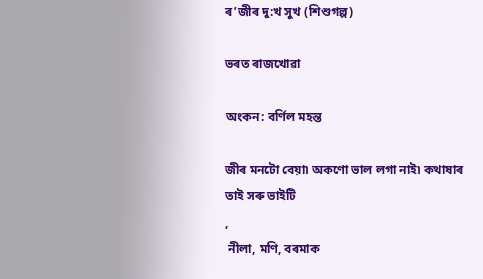ৰ’জীৰ দু:খ সুখ (শিশুগল্প)

ভৰত ৰাজখোৱা

অংকন: বৰ্ণিল মহন্ত

জীৰ মনটো বেয়া৷ অকণো ভাল লগা নাই৷ কথাষাৰ
তাই সৰু ভাইটি
,
 নীলা, মণি, বৰমাক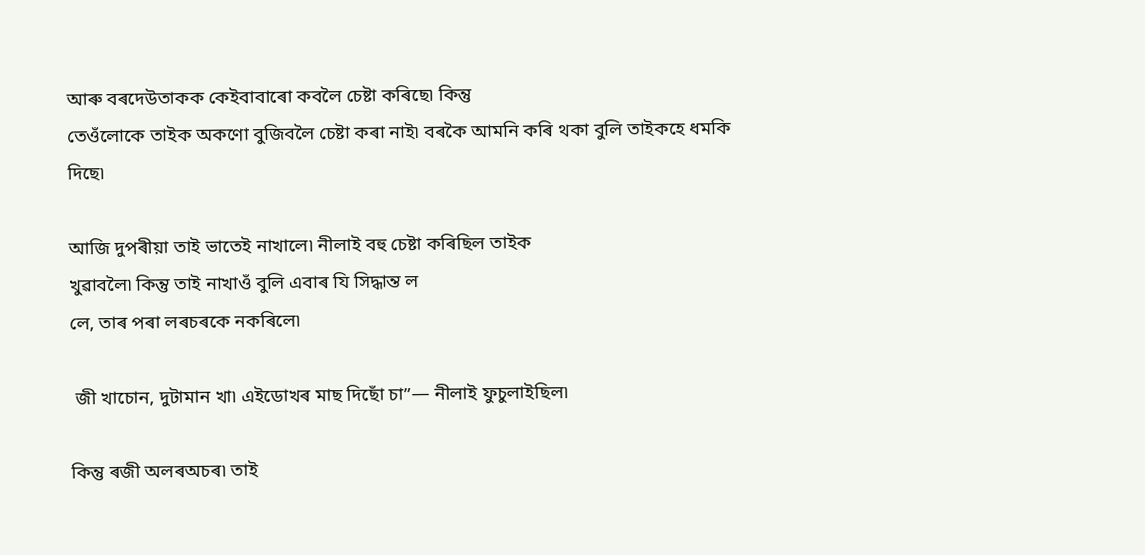আৰু বৰদেউতাকক কেইবাবাৰো কবলৈ চেষ্টা কৰিছে৷ কিন্তু
তেওঁলোকে তাইক অকণো বুজিবলৈ চেষ্টা কৰা নাই৷ বৰকৈ আমনি কৰি থকা বুলি তাইকহে ধমকি
দিছে৷

আজি দুপৰীয়া তাই ভাতেই নাখালে৷ নীলাই বহু চেষ্টা কৰিছিল তাইক
খুৱাবলৈ৷ কিন্তু তাই নাখাওঁ বুলি এবাৰ যি সিদ্ধান্ত ল
লে, তাৰ পৰা লৰচৰকে নকৰিলে৷

 জী খাচোন, দুটামান খা৷ এইডোখৰ মাছ দিছোঁ চা”— নীলাই ফুচুলাইছিল৷

কিন্তু ৰজী অলৰঅচৰ৷ তাই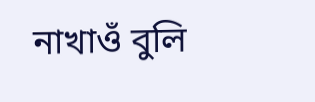নাখাওঁ বুলি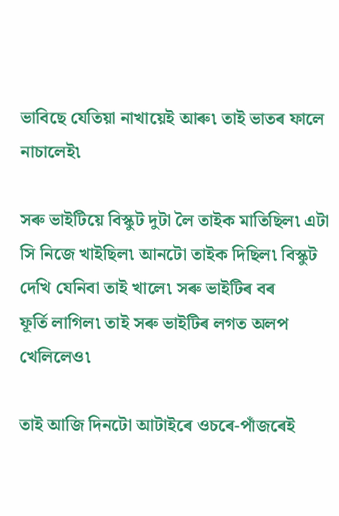ভাবিছে যেতিয়া নাখায়েই আৰু৷ তাই ভাতৰ ফালে নাচালেই৷

সৰু ভাইটিয়ে বিস্কুট দুটা লৈ তাইক মাতিছিল৷ এটা
সি নিজে খাইছিল৷ আনটো তাইক দিছিল৷ বিস্কুট দেখি যেনিবা তাই খালে৷ সৰু ভাইটিৰ বৰ
ফূৰ্তি লাগিল৷ তাই সৰু ভাইটিৰ লগত অলপ খেলিলেও৷

তাই আজি দিনটো আটাইৰে ওচৰে-পাঁজৰেই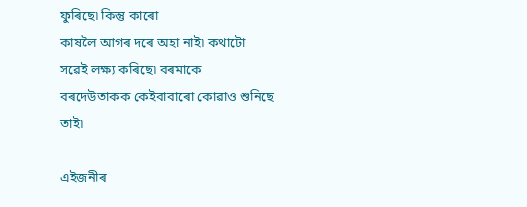ফুৰিছে৷ কিন্তু কাৰো
কাষলৈ আগৰ দৰে অহা নাই৷ কথাটো
সৱে‍ই লক্ষ্য কৰিছে৷ বৰমাকে
বৰদেউতাকক কেইবাবাৰো কোৱাও শুনিছে তাই৷

এইজনীৰ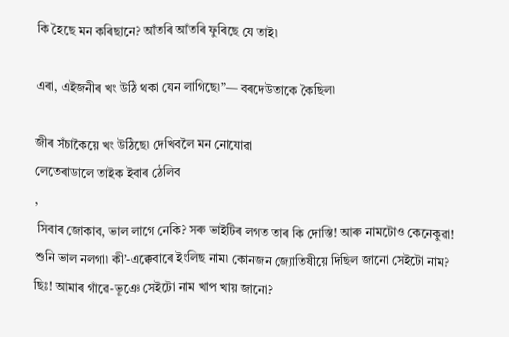কি হৈছে মন কৰিছানে? আঁতৰি আঁতৰি ফুৰিছে যে তাই৷

এৰা, এইজনীৰ খং উঠি থকা যেন লাগিছে৷”— বৰদেউতাকে কৈছিল৷

জীৰ সঁচাকৈয়ে খং উঠিছে৷ দেখিবলৈ মন নোযোৱা
লেতেৰাডালে তাইক ইবাৰ ঠেলিব
,
 সিবাৰ জোকাব, ভাল লাগে নেকি? সৰু ভাইটিৰ লগত তাৰ কি দোস্তি! আৰু নামটোও কেনেকুৱা! শুনি ভাল নলগা৷ কী’-এক্কেবাৰে ইংলিছ নাম৷ কোনজন জ্যোতিষীয়ে দিছিল জানো সেইটো নাম? ছিঃ! আমাৰ গাঁৱে-ভূঞে সেইটো নাম খাপ খায় জানো?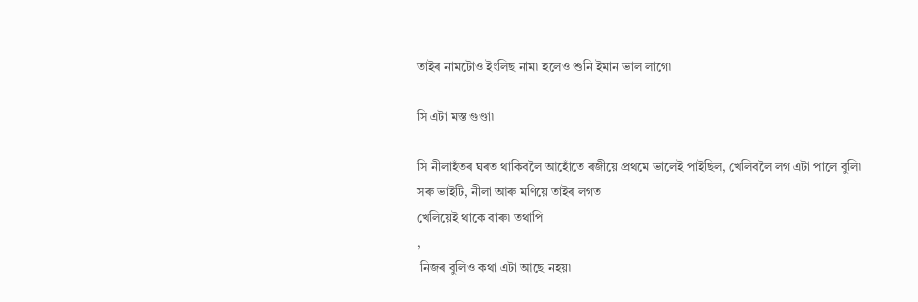তাইৰ নামটোও ইংলিছ নাম৷ হলেও শুনি ইমান ভাল লাগে৷

সি এটা মস্ত গুণ্ডা৷

সি নীলাহঁতৰ ঘৰত থাকিবলৈ আহোঁতে ৰজীয়ে প্ৰথমে ভালেই পাইছিল, খেলিবলৈ লগ এটা পালে বুলি৷ সৰু ভাইটি, নীলা আৰু মণিয়ে তাইৰ লগত
খেলিয়েই থাকে বাৰু৷ তথাপি
,
 নিজৰ বুলিও কথা এটা আছে নহয়৷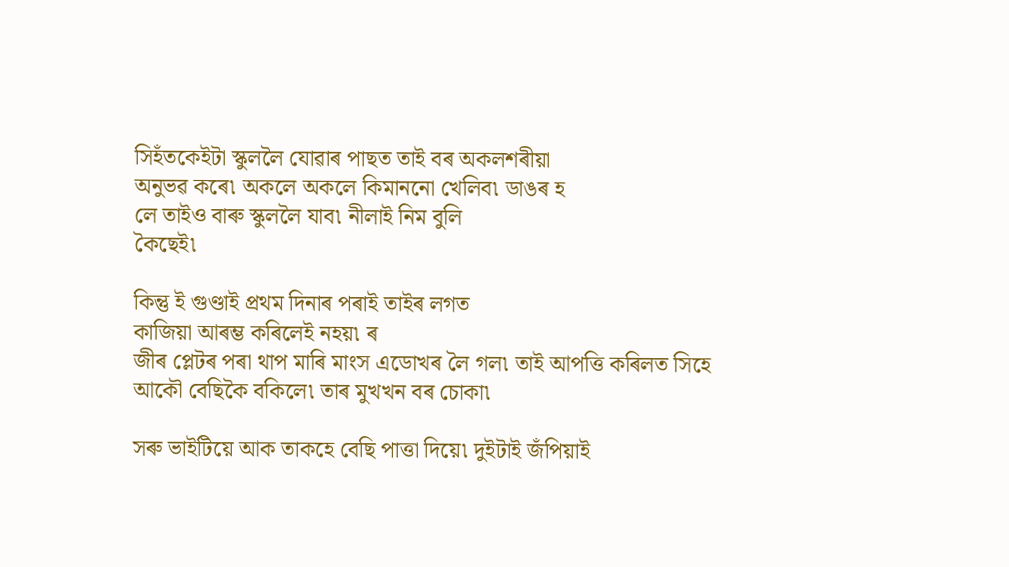সিহঁতকেইটা স্কুললৈ যোৱাৰ পাছত তাই বৰ অকলশৰীয়া
অনুভৱ কৰে৷ অকলে অকলে কিমাননো খেলিব৷ ডাঙৰ হ
লে তাইও বাৰু স্কুললৈ যাব৷ নীলাই নিম বুলি
কৈছেই৷

কিন্তু ই গুণ্ডাই প্ৰথম দিনাৰ পৰাই তাইৰ লগত
কাজিয়া আৰম্ভ কৰিলেই নহয়৷ ৰ
জীৰ প্লেটৰ পৰা থাপ মাৰি মাংস এডোখৰ লৈ গল৷ তাই আপত্তি কৰিলত সিহে আকৌ বেছিকৈ বকিলে৷ তাৰ মুখখন বৰ চোকা৷

সৰু ভাইটিয়ে আক তাকহে বেছি পাত্তা দিয়ে৷ দুইটাই জঁপিয়াই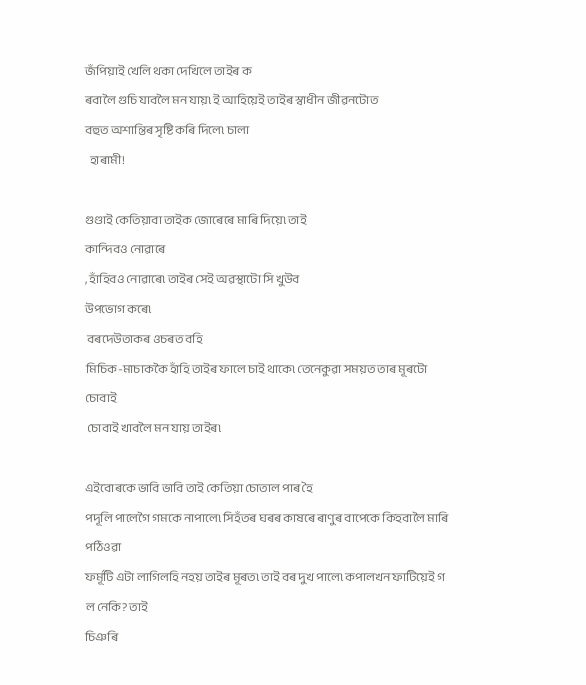জঁপিয়াই খেলি থকা দেখিলে তাইৰ ক
ৰবালৈ গুচি যাবলৈ মন যায়৷ ই আহিয়েই তাইৰ স্বাধীন জীৱনটোত
বহুত অশান্তিৰ সৃষ্টি কৰি দিলে৷ চালা
  হাৰামী!

গুণ্ডাই কেতিয়াবা তাইক জোৰেৰে মাৰি দিয়ে৷ তাই
কান্দিবও নোৱাৰে
, হাঁহিবও নোৱাৰে৷ তাইৰ সেই অৱস্থাটো সি খুউব
উপভোগ কৰে৷
 বৰদেউতাকৰ ওচৰত বহি
মিচিক-মাচাককৈ হাঁহি তাইৰ ফালে চাই থাকে৷ তেনেকুৱা সময়ত তাৰ মূৰটো চোবাই
 চোবাই খাবলৈ মন যায় তাইৰ৷

এইবোৰকে ভাবি ভাবি তাই কেতিয়া চোতাল পাৰ হৈ
পদূলি পালেগৈ গমকে নাপালে৷ সিহঁতৰ ঘৰৰ কাষৰে ৰাণুৰ বাপেকে কিহবালৈ মাৰি পঠিওৱা
ফৰ্মূটি এটা লাগিলহি নহয় তাইৰ মূৰত৷ তাই বৰ দুখ পালে৷ কপালখন ফাটিয়েই গ
ল নেকি? তাই
চিঞৰি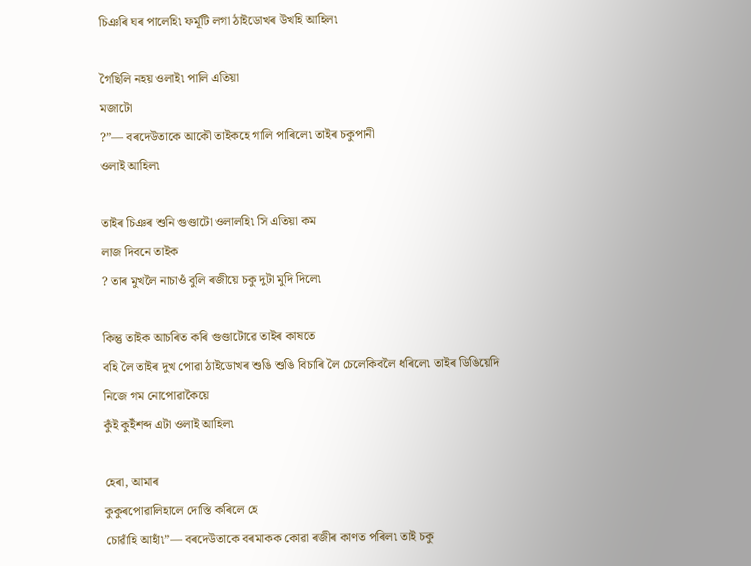চিঞৰি ঘৰ পালেহি৷ ফৰ্মূটি লগা ঠাইডোখৰ উখহি আহিল৷

গৈছিলি নহয় ওলাই৷ পালি এতিয়া
মজাটো
?”— বৰদেউতাকে আকৌ তাইকহে গালি পাৰিলে৷ তাইৰ চকুপানী
ওলাই আহিল৷

তাইৰ চিঞৰ শুনি গুণ্ডাটো ওলালহি৷ সি এতিয়া কম
লাজ দিবনে তাইক
? তাৰ মুখলৈ নাচাওঁ বুলি ৰজীয়ে চকু দুটা মুদি দিলে৷

কিন্তু তাইক আচৰিত কৰি গুণ্ডাটোৱে তাইৰ কাষতে
বহি লৈ তাইৰ দুখ পোৱা ঠাইডোখৰ শুঙি শুঙি বিচাৰি লৈ চেলেকিবলৈ ধৰিলে৷ তাইৰ ডিঙিয়েদি
নিজে গম নোপোৱাকৈয়ে
কুঁই কুইঁশব্দ এটা ওলাই আহিল৷

হেৰা, আমাৰ
কুকুৰপোৱালিহালে দোস্তি কৰিলে হে
চোৱাঁহি আহাঁ৷”— বৰদেউতাকে বৰমাকক কোৱা ৰজীৰ কাণত পৰিল৷ তাই চকু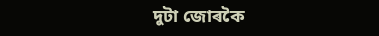দুটা জোৰকৈ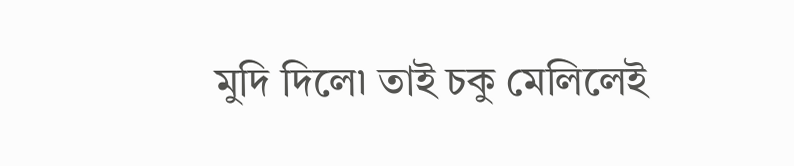মুদি দিলে৷ তাই চকু মেলিলেই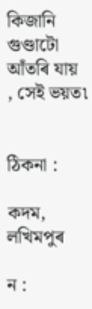কিজানি গুণ্ডাটো আঁতৰি যায়
, সেই ভয়ত৷


ঠিকনা :

কদম, লখিমপুৰ

ন :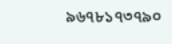৯৬৭৮১৭৩৭৯০